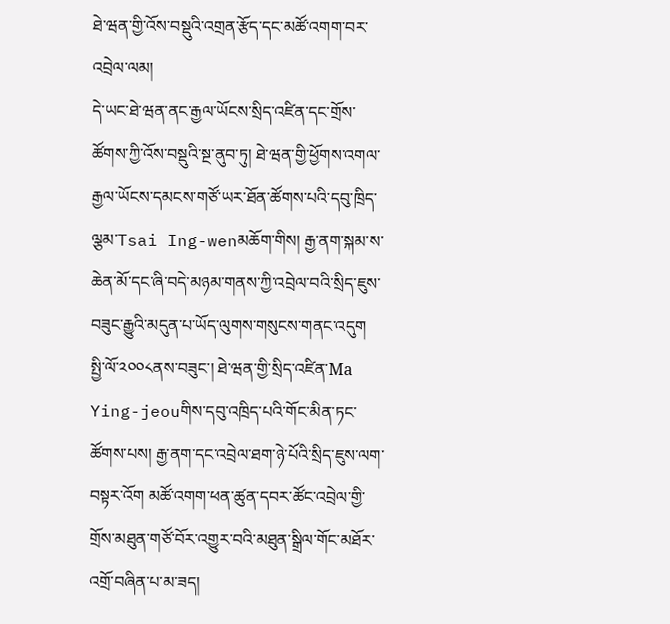ཐེ་ཝན་གྱི་འོས་བསྡུའི་འགྲན་རྩོད་དང་མཚོ་འགག་བར་འབྲེལ་ལམ།
དེ་ཡང་ཐེ་ཝན་ནང་རྒྱལ་ཡོངས་སྲིད་འཛིན་དང་གྲོས་ཚོགས་ཀྱི་འོས་བསྡུའི་སྔ་ནུབ་ཏུ། ཐེ་ཝན་གྱི་ཕྱོགས་འགལ་རྒྱལ་ཡོངས་དམངས་གཙོ་ཡར་ཐོན་ཚོགས་པའི་དབུ་ཁྲིད་ལྕམ་Tsai Ing-wenམཆོག་གིས། རྒྱ་ནག་སྐམ་ས་ཆེན་མོ་དང་ཞི་བདེ་མཉམ་གནས་ཀྱི་འབྲེལ་བའི་སྲིད་ཇུས་བཟུང་རྒྱུའི་མདུན་པ་ཡོད་ལུགས་གསུངས་གནང་འདུག
སྤྱི་ལོ་༢༠༠༨ནས་བཟུང་། ཐེ་ཝན་གྱི་སྲིད་འཛིན་Ma Ying-jeouགིས་དབུ་འཁྲིད་པའི་གོང་མིན་ཏང་ཚོགས་པས། རྒྱ་ནག་དང་འབྲེལ་ཐག་ཉེ་པོའི་སྲིད་ཇུས་ལག་བསྟར་འོག མཚོ་འགག་ཕན་ཚུན་དབར་ཚོང་འབྲེལ་གྱི་གྲོས་མཐུན་གཙོ་བོར་འགྱུར་བའི་མཐུན་སྒྲིལ་གོང་མཐོར་འགྲོ་བཞིན་པ་མ་ཟད།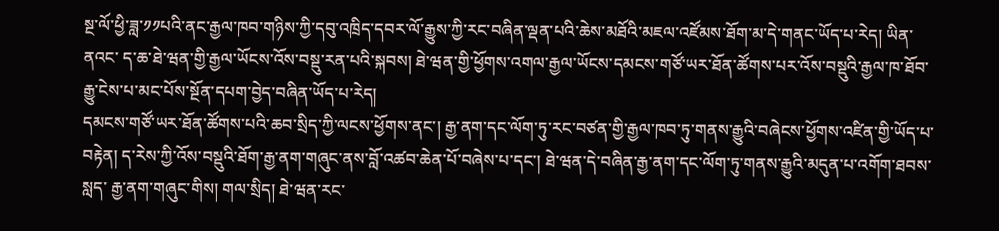སྔ་ལོ་ཕྱི་ཟླ་༡༡པའི་ནང་རྒྱལ་ཁབ་གཉིས་ཀྱི་དབུ་འཁྲིད་དབར་ལོ་རྒྱུས་ཀྱི་རང་བཞིན་ལྡན་པའི་ཆེས་མཐོའི་མཇལ་འཛོམས་ཐོག་མ་དེ་གནང་ཡོད་པ་རེད། ཡིན་ནའང་ ད་ཆ་ཐེ་ཝན་གྱི་རྒྱལ་ཡོངས་འོས་བསྡུ་རན་པའི་སྐབས། ཐེ་ཝན་གྱི་ཕྱོགས་འགལ་རྒྱལ་ཡོངས་དམངས་གཙོ་ཡར་ཐོན་ཚོགས་པར་འོས་བསྡུའི་རྒྱལ་ཁ་ཐོབ་རྒྱུ་ངེས་པ་མང་པོས་སྔོན་དཔག་བྱེད་བཞིན་ཡོད་པ་རེད།
དམངས་གཙོ་ཡར་ཐོན་ཚོགས་པའི་ཆབ་སྲིད་ཀྱི་ལངས་ཕྱོགས་ནང་། རྒྱ་ནག་དང་ལོག་ཏུ་རང་བཙན་གྱི་རྒྱལ་ཁབ་ཏུ་གནས་རྒྱུའི་བཞེངས་ཕྱོགས་འཛིན་གྱི་ཡོད་པ་བརྟེན། ད་རེས་ཀྱི་འོས་བསྡུའི་ཐོག་རྒྱ་ནག་གཞུང་ནས་བློ་འཚབ་ཆེན་པོ་བཞེས་པ་དང་། ཐེ་ཝན་དེ་བཞིན་རྒྱ་ནག་དང་ལོག་ཏུ་གནས་རྒྱུའི་མདུན་པ་འགོག་ཐབས་སླད་ རྒྱ་ནག་གཞུང་གིས། གལ་སྲིད། ཐེ་ཝན་རང་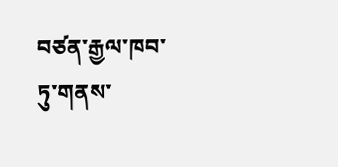བཙན་རྒྱལ་ཁབ་ཏུ་གནས་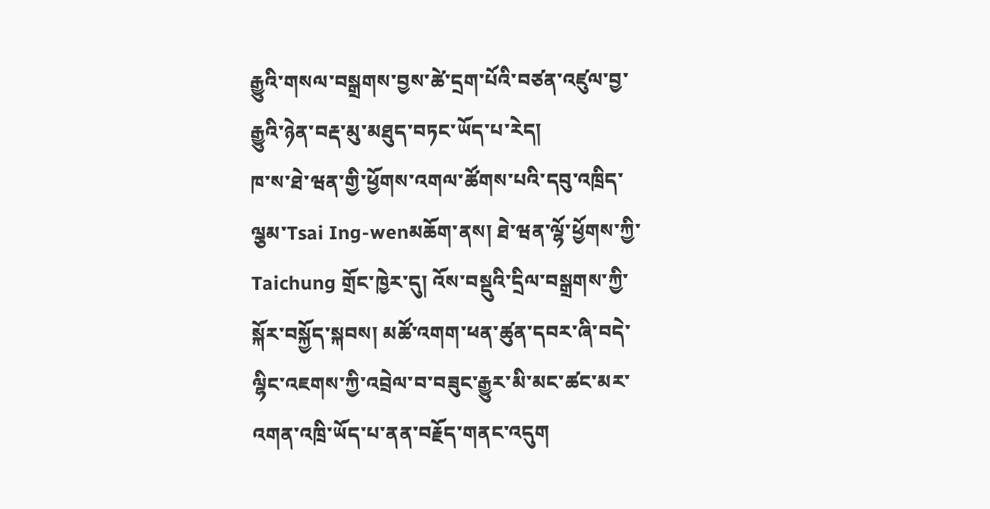རྒྱུའི་གསལ་བསྒྲགས་བྱས་ཚེ་དྲག་པོའི་བཙན་འཛུལ་བྱ་རྒྱུའི་ཉེན་བརྡ་མུ་མཐུད་བཏང་ཡོད་པ་རེད།
ཁ་ས་ཐེ་ཝན་གྱི་ཕྱོགས་འགལ་ཚོགས་པའི་དབུ་འཁྲིད་ལྕམ་Tsai Ing-wenམཆོག་ནས། ཐེ་ཝན་ལྷོ་ཕྱོགས་ཀྱི་Taichung གྲོང་ཁྱེར་དུ། འོས་བསྡུའི་དྲིལ་བསྒྲགས་ཀྱི་སྐོར་བསྐྱོད་སྐབས། མཚོ་འགག་ཕན་ཚུན་དབར་ཞི་བདེ་ལྷིང་འཇགས་ཀྱི་འབྲེལ་བ་བཟུང་རྒྱུར་མི་མང་ཚང་མར་འགན་འཁྲི་ཡོད་པ་ནན་བརྗོད་གནང་འདུག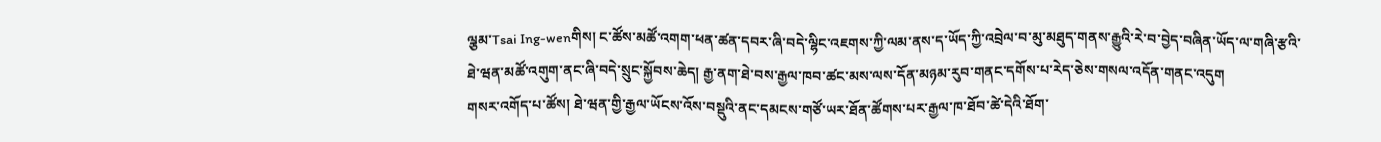ལྕམ་Tsai Ing-wenགིས། ང་ཚོས་མཚོ་འགག་ཕན་ཚན་དབར་ཞི་བདེ་ལྷིང་འཇགས་ཀྱི་ལམ་ནས་ད་ཡོད་ཀྱི་འབྲེལ་བ་མུ་མཐུད་གནས་རྒྱུའི་རེ་བ་བྱེད་བཞིན་ཡོད་ལ་གཞི་རྩའི་ཐེ་ཝན་མཚོ་འགུག་ནང་ཞི་བདེ་སྲུང་སྐྱོབས་ཆེད། རྒྱ་ནག་ཐེ་བས་རྒྱལ་ཁབ་ཚང་མས་ལས་དོན་མཉམ་རུབ་གནང་དགོས་པ་རེད་ཅེས་གསལ་འདོན་གནང་འདུག
གསར་འགོད་པ་ཚོས། ཐེ་ཝན་གྱི་རྒྱལ་ཡོངས་འོས་བསྡུའི་ནང་དམངས་གཙོ་ཡར་ཐོན་ཚོགས་པར་རྒྱལ་ཁ་ཐོབ་ཚེ་དེའི་ཐོག་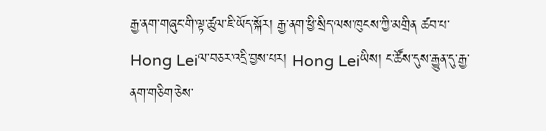རྒྱ་ནག་གཞུང་གི་ལྟ་ཚུལ་ཇི་ཡོད་སྐོར། རྒྱ་ནག་ཕྱི་སྲིད་ལས་ཁུངས་ཀྱི་མགྲིན ཚབ་པ་Hong Leiལ་བཅར་འདྲི་བྱས་པར། Hong Leiཡིས། ང་ཚོས་དུས་རྒྱུན་དུ་རྒྱ་ནག་གཅིག་ཅེས་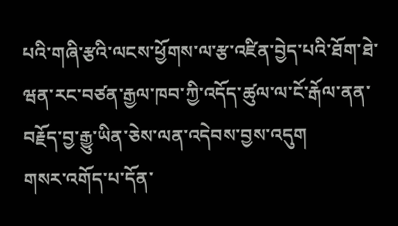པའི་གཞི་རྩའི་ལངས་ཕྱོགས་ལ་རྩ་འཛིན་བྱེད་པའི་ཐོག་ཐེ་ཝན་རང་བཙན་རྒྱལ་ཁབ་ཀྱི་འདོད་ཚུལ་ལ་ངོ་རྒོལ་ནན་བརྗོད་བྱ་རྒྱུ་ཡིན་ཅེས་ལན་འདེབས་བྱས་འདུག
གསར་འགོད་པ་དོན་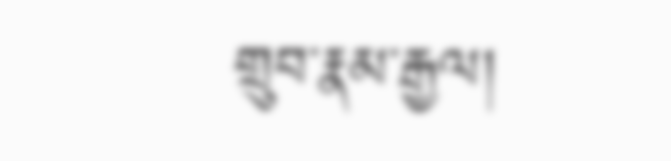གྲུབ་རྣམ་རྒྱལ།